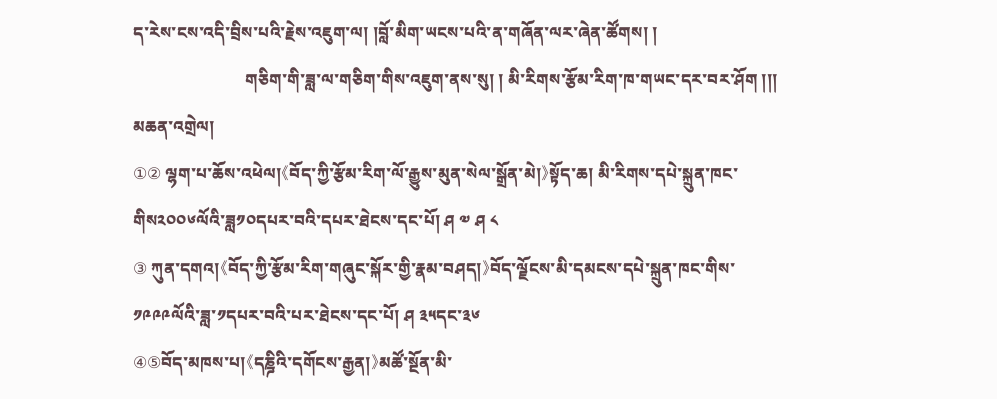ད་རེས་ངས་འདི་བྲིས་པའི་རྗེས་འཇུག་ལ། །བློ་མིག་ཡངས་པའི་ན་གཞོན་ལར་ཞེན་ཚོགས། །
                           གཅིག་གི་ཟླ་ལ་གཅིག་གིས་འཇུག་ནས་སུ། ། མི་རིགས་རྩོམ་རིག་ཁ་གཡང་དར་བར་ཤོག །།།
མཆན་འགྲེལ།
①② ལྷག་པ་ཆོས་འཕེལ།《བོད་ཀྱི་རྩོམ་རིག་ལོ་རྒྱུས་མུན་སེལ་སྒྲོན་མེ།》སྟོད་ཆ། མི་རིགས་དཔེ་སྐྲུན་ཁང་གིས༢༠༠༦ལོའི་ཟླ༡༠དཔར་བའི་དཔར་ཐེངས་དང་པོ། ཤ ༧ ཤ ༨
③ ཀུན་དགའ།《བོད་ཀྱི་རྩོམ་རིག་གཞུང་སྐོར་གྱི་རྣམ་བཤད།》བོད་ལྗོངས་མི་དམངས་དཔེ་སྐྲུན་ཁང་གིས་༡༩༩༩ལོའི་ཟླ་༡དཔར་བའི་པར་ཐེངས་དང་པོ། ཤ ༣༥དང་༣༦
④⑤བོད་མཁས་པ།《དཎྜིའི་དགོངས་རྒྱན།》མཚོ་སྔོན་མི་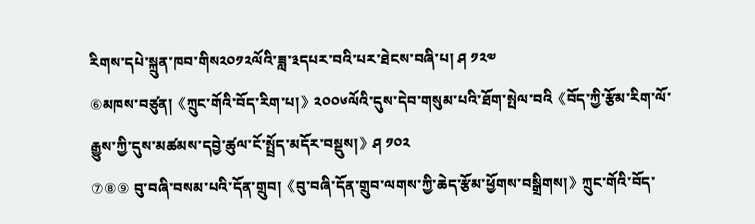རིགས་དཔེ་སྐྲུན་ཁབ་གིས༢༠༡༢ལོའི་ཟླ་༣དཔར་བའི་པར་ཐེངས་བཞི་པ། ཤ ༡༢༧
⑥མཁས་བཙུན།《ཀྲུང་གོའི་བོད་རིག་པ།》༢༠༠༦ལོའི་དུས་དེབ་གསུམ་པའི་ཐོག་སྤེལ་བའི《བོད་ཀྱི་རྩོམ་རིག་ལོ་རྒྱུས་ཀྱི་དུས་མཚམས་དབྱེ་ཚུལ་ངོ་སྤྲོད་མདོར་བསྡུས།》ཤ ༡༠༢
⑦⑧⑨ བུ་བཞི་བསམ་པའི་དོན་གྲུབ།《བུ་བཞི་དོན་གྲུབ་ལགས་ཀྱི་ཆེད་རྩོམ་ཕྱོགས་བསྒྲིགས།》ཀྲུང་གོའི་བོད་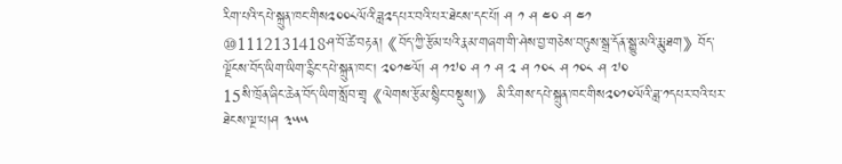རིག་པའི་དཔེ་སྐྲུན་ཁང་གིས༢༠༠༨ལོའི་ཟླ༢དཔར་བའི་པར་ཐེངས་དང་པོ། ཤ ༡ ཤ ༤༠ ཤ ༤༡
⑩1112131418ཤ་བོ་ཚེ་བརྟན།《བོད་ཀྱི་རྩོམ་པའི་རྣམ་གཞག་གི་ཤེས་བྱ་གཅེས་བཏུས་སྒྲ་དོན་སྒྱུ་མའི་རྨུ་ཐག》བོད་ལྗོངས་བོད་ཡིག་ཡིག་རྙིང་དཔེ་སྐྲུན་ཁང་། ༢༠༡༤ལོ། ཤ ༡༧༠ ཤ ༡ ཤ ༢ ཤ ༡༠༨ ཤ ༡༠༨ ཤ ༧༠
15སི་ཁྲོན་ཞིང་ཆེན་བོད་ཡིག་སློབ་གྲྭ《ལེགས་རྩོམ་སྙིང་བསྡུས།》 མི་རིགས་དཔེ་སྐྲུན་ཁང་གིས༢༠༡༠ལོའི་ཟླ་༡དཔར་བའི་པར་ཐེངས་ལྔ་པ།ཤ ༣༥༥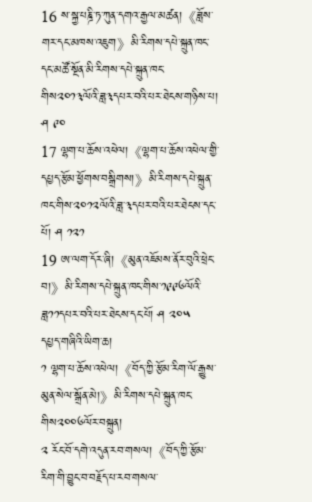16 ས་སྐྱ་པཎྜི་ཏ་ཀུན་དགའ་རྒྱལ་མཚན།《ཟློས་གར་དང་མཁས་འཇུག》མི་རིགས་དཔེ་སྐྲུན་ཁང་དང་མཚོ་སྔོན་མི་རིགས་དཔེ་སྐྲུན་ཁང་གིས༢༠༡༣ལོའི་ཟླ༣དཔར་བའི་པར་ཐེངས་གཉིས་པ། ཤ ༩༠
17 ལྷག་པ་ཆོས་འཕེལ།《ལྷག་པ་ཆོས་འཕེལ་གྱི་དཔྱད་རྩོམ་ཕྱོགས་བསྒྲིགས།》མི་རིགས་དཔེ་སྐྲུན་ཁང་གིས་༢༠༡༢ལོའི་ཟླ་༣དཔར་བའི་པར་ཐེངས་དང་པོ། ཤ ༡༢༡
19 ཨ་ལག་དོར་ཞི།《མུན་འཇོམས་ནོར་བུའི་ཕྲེང་བ།》མི་རིགས་དཔེ་སྐྲུན་ཁང་གིས་༡༩༩༦ལོའི་ཟླ༡༡དཔར་བའི་པར་ཐེངས་དང་པོ། ཤ ༢༠༥
དཔྱད་གཞིའི་ཡིག་ཆ།
༡ ལྷག་པ་ཆོས་འཕེལ།《བོད་ཀྱི་རྩོམ་རིག་ལོ་རྒྱུས་མུན་སེལ་སྒྲོན་མེ།》མི་རིགས་དཔེ་སྐྲུན་ཁང་གིས༢༠༠༦ལོར་བསྐྲུན།
༢ རོང་བོ་དགེ་འདུན་རབ་གསལ།《བོད་ཀྱི་རྩོམ་རིག་གི་བྱུང་བ་བརྗོད་པ་རབ་གསལ་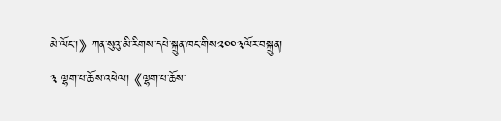མེ་ལོང་།》ཀན་སུའུ་མི་རིགས་དཔེ་སྐྲུན་ཁང་གིས༢༠༠༣ལོར་བསྐྲུན།
༣ ལྷག་པ་ཆོས་འཕེལ།《ལྷག་པ་ཆོས་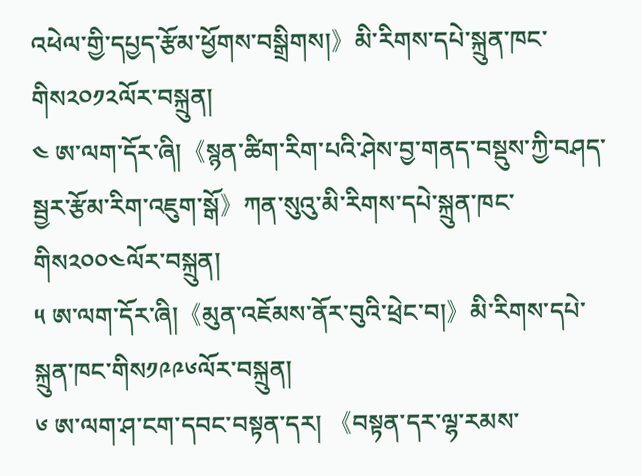འཕེལ་གྱི་དཔྱད་རྩོམ་ཕྱོགས་བསྒྲིགས།》མི་རིགས་དཔེ་སྐྲུན་ཁང་གིས༢༠༡༢ལོར་བསྐྲུན།
༤ ཨ་ལག་དོར་ཞི།《སྙན་ཚིག་རིག་པའི་ཤེས་བྱ་གནད་བསྡུས་ཀྱི་བཤད་སྦྱར་རྩོམ་རིག་འཇུག་སྒོ》ཀན་སུའུ་མི་རིགས་དཔེ་སྐྲུན་ཁང་གིས༢༠༠༤ལོར་བསྐྲུན།
༥ ཨ་ལག་དོར་ཞི།《མུན་འཇོམས་ནོར་བུའི་ཕྲེང་བ།》མི་རིགས་དཔེ་སྐྲུན་ཁང་གིས༡༩༩༦ལོར་བསྐྲུན།
༦ ཨ་ལག་ཤ་ངག་དབང་བསྟན་དར། 《བསྟན་དར་ལྷ་རམས་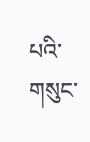པའི་གསུང་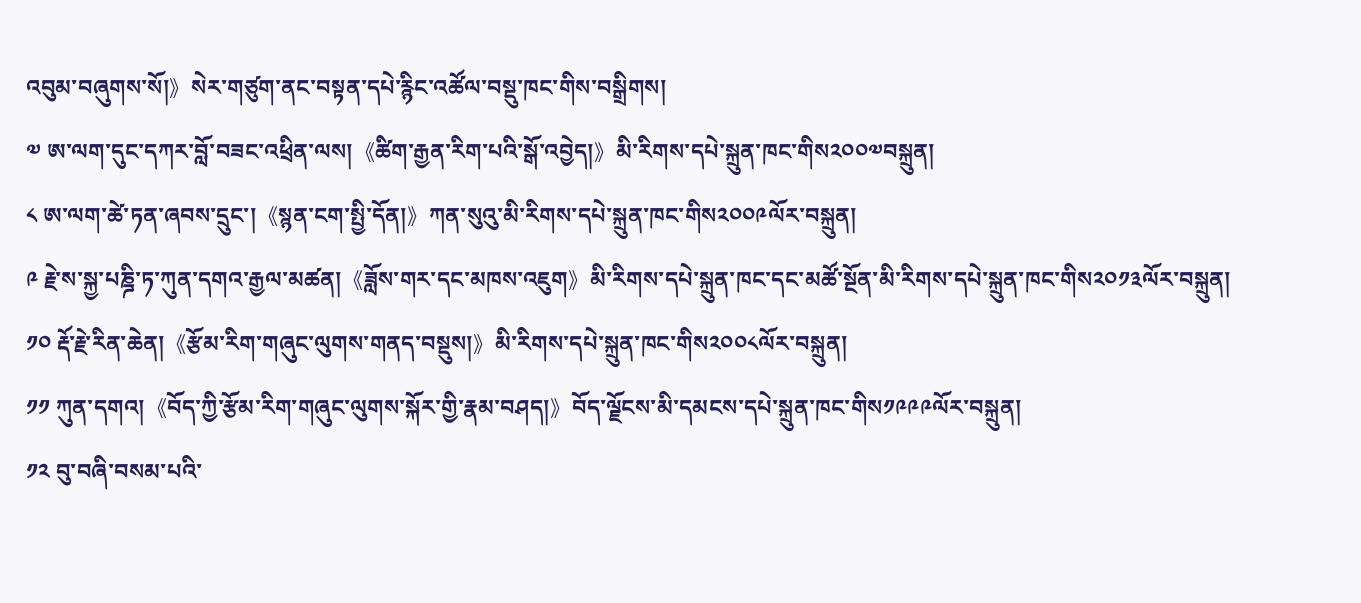འབུམ་བཞུགས་སོ།》སེར་གཙུག་ནང་བསྟན་དཔེ་རྙིང་འཚོལ་བསྡུ་ཁང་གིས་བསྒྲིགས།
༧ ཨ་ལག་དུང་དཀར་བློ་བཟང་འཕྲིན་ལས།《ཚིག་རྒྱན་རིག་པའི་སྒོ་འབྱེད།》མི་རིགས་དཔེ་སྐྲུན་ཁང་གིས༢༠༠༧བསྐྲུན།
༨ ཨ་ལག་ཚེ་ཏན་ཞབས་དྲུང་།《སྙན་ངག་སྤྱི་དོན།》ཀན་སུའུ་མི་རིགས་དཔེ་སྐྲུན་ཁང་གིས༢༠༠༩ལོར་བསྐྲུན།
༩ རྗེ་ས་སྐྱ་པཎྜི་ཏ་ཀུན་དགའ་རྒྱལ་མཚན།《ཟློས་གར་དང་མཁས་འཇུག》མི་རིགས་དཔེ་སྐྲུན་ཁང་དང་མཚོ་སྔོན་མི་རིགས་དཔེ་སྐྲུན་ཁང་གིས༢༠༡༣ལོར་བསྐྲུན།
༡༠ རྡོ་རྗེ་རིན་ཆེན།《རྩོམ་རིག་གཞུང་ལུགས་གནད་བསྡུས།》མི་རིགས་དཔེ་སྐྲུན་ཁང་གིས༢༠༠༨ལོར་བསྐྲུན།
༡༡ ཀུན་དགའ།《བོད་ཀྱི་རྩོམ་རིག་གཞུང་ལུགས་སྐོར་གྱི་རྣམ་བཤད།》བོད་ལྗོངས་མི་དམངས་དཔེ་སྐྲུན་ཁང་གིས༡༩༩༩ལོར་བསྐྲུན།
༡༢ བུ་བཞི་བསམ་པའི་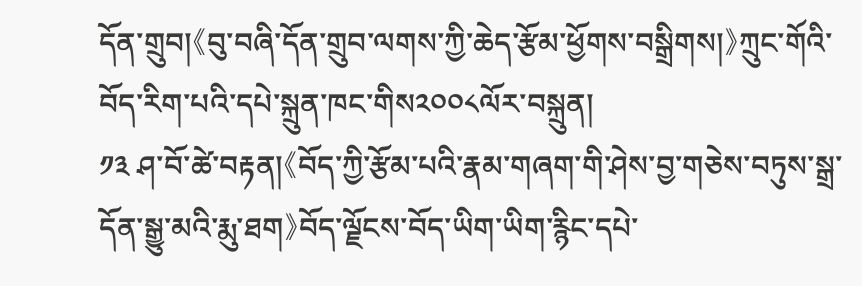དོན་གྲུབ།《བུ་བཞི་དོན་གྲུབ་ལགས་ཀྱི་ཆེད་རྩོམ་ཕྱོགས་བསྒྲིགས།》ཀྲུང་གོའི་བོད་རིག་པའི་དཔེ་སྐྲུན་ཁང་གིས༢༠༠༨ལོར་བསྐྲུན།
༡༣ ཤ་བོ་ཚེ་བརྟན།《བོད་ཀྱི་རྩོམ་པའི་རྣམ་གཞག་གི་ཤེས་བྱ་གཅེས་བཏུས་སྒྲ་དོན་སྒྱུ་མའི་རྨུ་ཐག》བོད་ལྗོངས་བོད་ཡིག་ཡིག་རྙིང་དཔེ་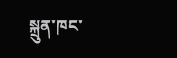སྐྲུན་ཁང་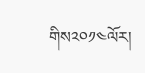གིས༢༠༡༤ལོར།